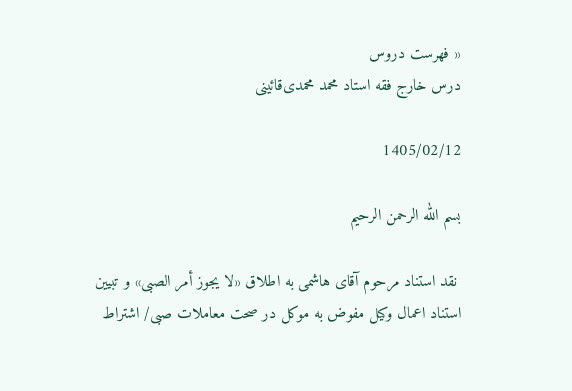« فهرست دروس
درس خارج فقه استاد محمد محمدی‌قائینی

1405/02/12

بسم الله الرحمن الرحیم

 نقد استناد مرحوم آقای هاشمی به اطلاق «لا یجوز أمر الصبی» و تبیین استناد اعمال وکیل مفوض به موکل در صحت معاملات صبی/ اشتراط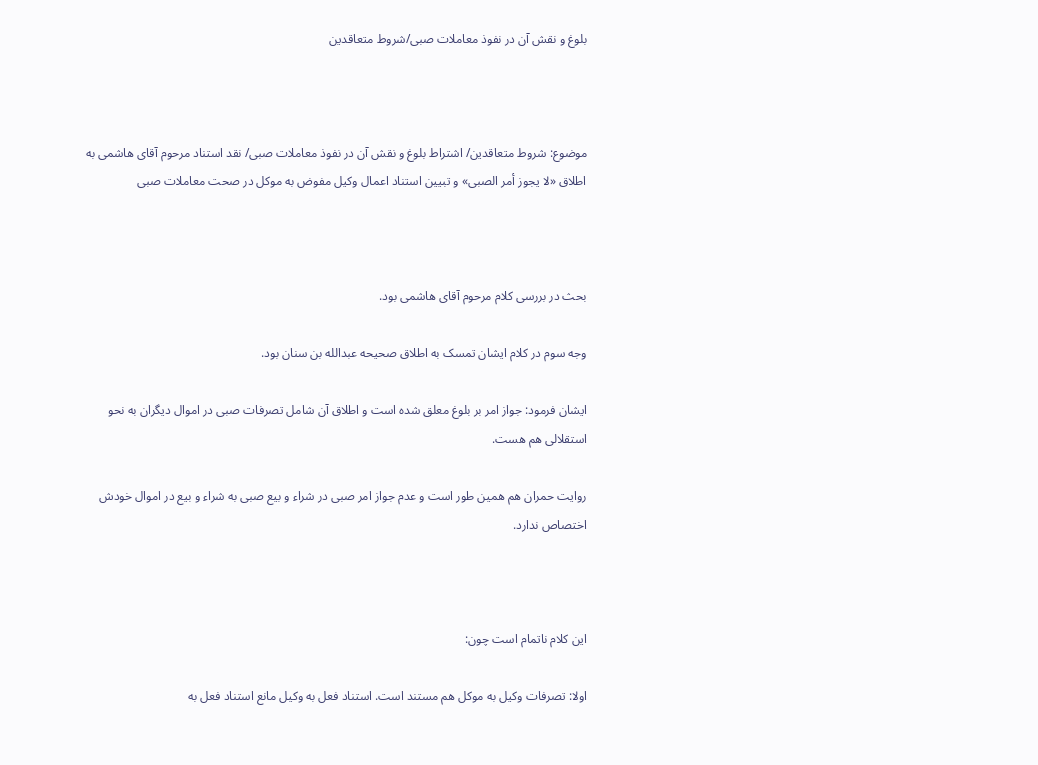بلوغ و نقش آن در نفوذ معاملات صبی/شروط متعاقدین



موضوع: شروط متعاقدین/ اشتراط بلوغ و نقش آن در نفوذ معاملات صبی/ نقد استناد مرحوم آقای هاشمی به اطلاق «لا یجوز أمر الصبی» و تبیین استناد اعمال وکیل مفوض به موکل در صحت معاملات صبی



بحث در بررسی کلام مرحوم آقای هاشمی بود.

وجه سوم در کلام ایشان تمسک به اطلاق صحیحه عبدالله بن سنان بود.

ایشان فرمود: جواز امر بر بلوغ معلق شده است و اطلاق آن شامل تصرفات صبی در اموال دیگران به نحو استقلالی هم هست.

روایت حمران هم همین طور است و عدم جواز امر صبی در شراء و بیع صبی به شراء و بیع در اموال خودش اختصاص ندارد.



این کلام ناتمام است چون:

اولا: تصرفات وکیل به موکل هم مستند است. استناد فعل به وکیل مانع استناد فعل به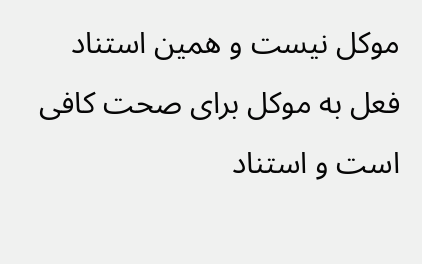موکل نیست و همین استناد فعل به موکل برای صحت کافی است و استناد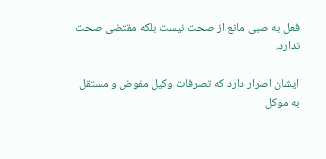فعل به صبی مانع از صحت نیست بلکه مقتضی صحت ندارد.

ایشان اصرار دارد که تصرفات وکیل مفوض و مستقل به موکل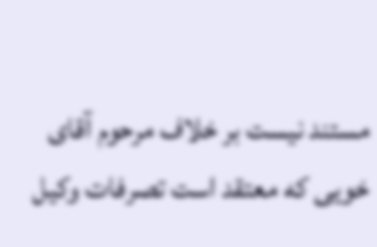مستند نیست بر خلاف مرحوم آقای خویی که معتقد است تصرفات وکیل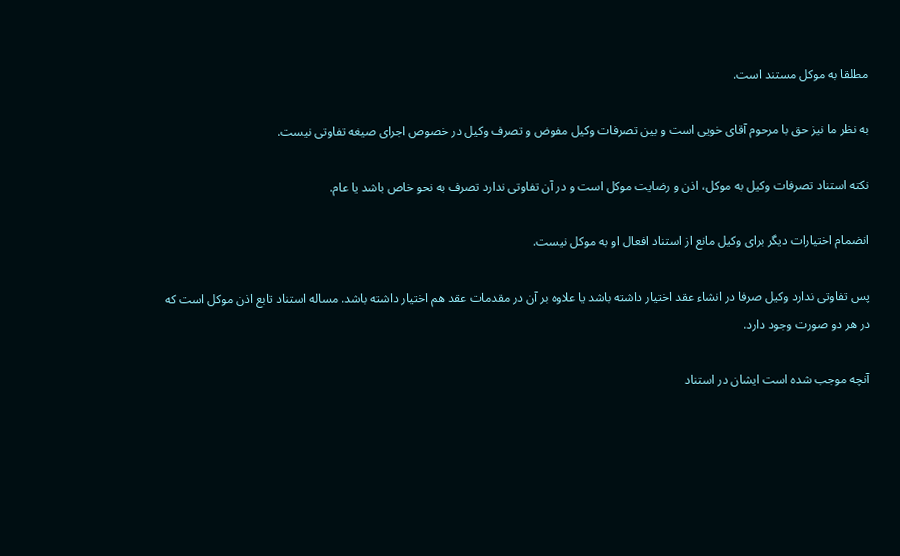مطلقا به موکل مستند است.

به نظر ما نیز حق با مرحوم آقای خویی است و بین تصرفات وکیل مفوض و تصرف وکیل در خصوص اجرای صیغه تفاوتی نیست.

نکته استناد تصرفات وکیل به موکل، اذن و رضایت موکل است و در آن تفاوتی ندارد تصرف به نحو خاص باشد یا عام.

انضمام اختیارات دیگر برای وکیل مانع از استناد افعال او به موکل نیست.

پس تفاوتی ندارد وکیل صرفا در انشاء عقد اختیار داشته باشد یا علاوه بر آن در مقدمات عقد هم اختیار داشته باشد. مساله استناد تابع اذن موکل است که در هر دو صورت وجود دارد.

آنچه موجب شده است ایشان در استناد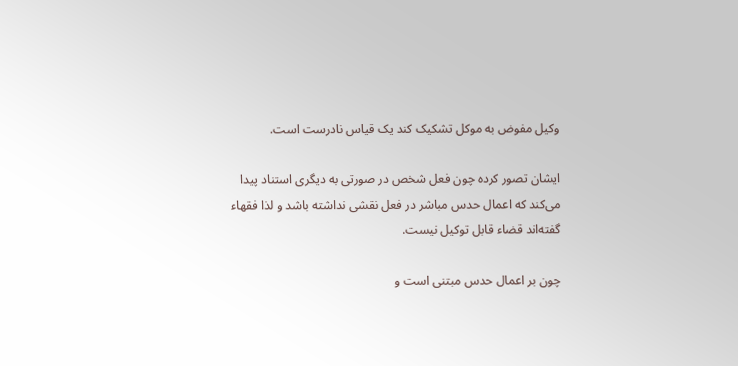وکیل مفوض به موکل تشکیک کند یک قیاس نادرست است.

ایشان تصور کرده چون فعل شخص در صورتی به دیگری استناد پیدا می‌کند که اعمال حدس مباشر در فعل نقشی نداشته باشد و لذا فقهاء گفته‌اند قضاء قابل توکیل نیست.

چون بر اعمال حدس مبتنی است و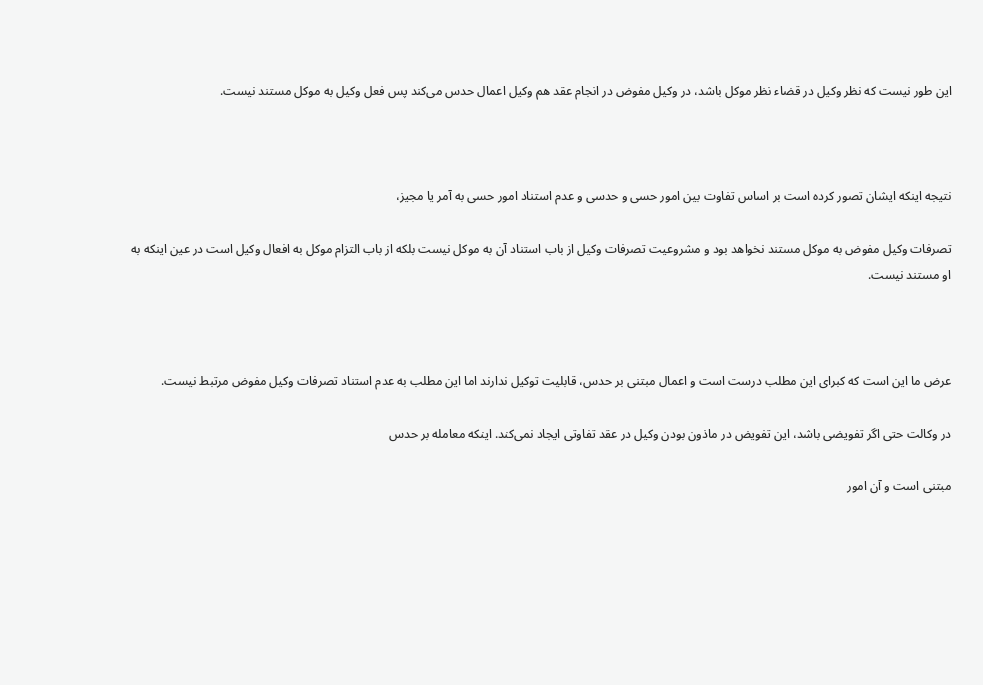این طور نیست که نظر وکیل در قضاء نظر موکل باشد، در وکیل مفوض در انجام عقد هم وکیل اعمال حدس می‌کند پس فعل وکیل به موکل مستند نیست.



نتیجه اینکه ایشان تصور کرده است بر اساس تفاوت بین امور حسی و حدسی و عدم استناد امور حسی به آمر یا مجیز،

تصرفات وکیل مفوض به موکل مستند نخواهد بود و مشروعیت تصرفات وکیل از باب استناد آن به موکل نیست بلکه از باب التزام موکل به افعال وکیل است در عین اینکه به او مستند نیست.



عرض ما این است که کبرای این مطلب درست است و اعمال مبتنی بر حدس، قابلیت توکیل ندارند اما این مطلب به عدم استناد تصرفات وکیل مفوض مرتبط نیست.

در وکالت حتی اگر تفویضی باشد، این تفویض در ماذون بودن وکیل در عقد تفاوتی ایجاد نمی‌کند. اینکه معامله بر حدس

مبتنی است و آن امور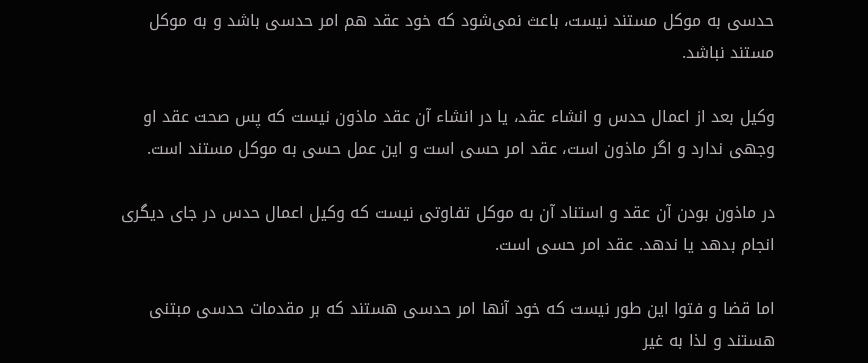حدسی به موکل مستند نیست، باعث نمی‌شود که خود عقد هم امر حدسی باشد و به موکل مستند نباشد.

وکیل بعد از اعمال حدس و انشاء عقد، یا در انشاء آن عقد ماذون نیست که پس صحت عقد او وجهی ندارد و اگر ماذون است، عقد امر حسی است و این عمل حسی به موکل مستند است.

در ماذون بودن آن عقد و استناد آن به موکل تفاوتی نیست که وکیل اعمال حدس در جای دیگری انجام بدهد یا ندهد. عقد امر حسی است.

اما قضا و فتوا این طور نیست که خود آنها امر حدسی هستند که بر مقدمات حدسی مبتنی هستند و لذا به غیر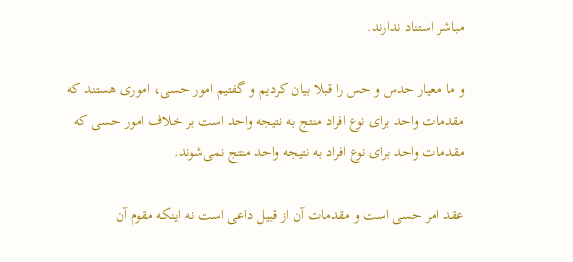مباشر استناد ندارند.

و ما معیار حدس و حس را قبلا بیان کردیم و گفتیم امور حسی، اموری هستند که مقدمات واحد برای نوع افراد منتج به نتیجه واحد است بر خلاف امور حسی که مقدمات واحد برای نوع افراد به نتیجه واحد منتج نمی‌شوند.

عقد امر حسی است و مقدمات آن از قبیل داعی است نه اینکه مقوم آن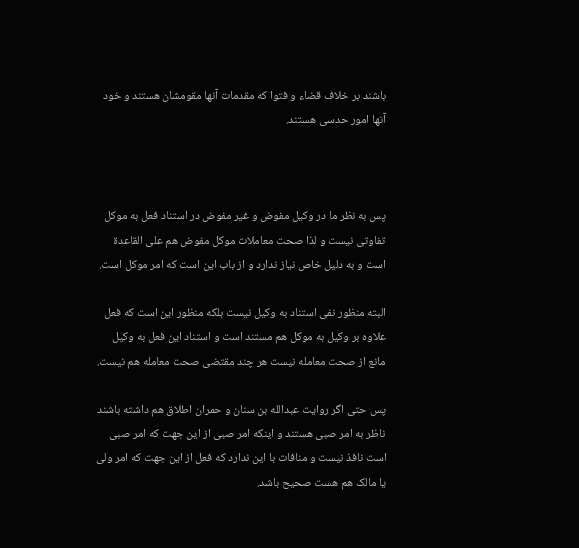باشند بر خلاف قضاء و فتوا که مقدمات آنها مقومشان هستند و خود آنها امور حدسی هستند.



پس به نظر ما در وکیل مفوض و غیر مفوض در استناد فعل به موکل تفاوتی نیست و لذا صحت معاملات موکل مفوض هم علی القاعدة است و به دلیل خاص نیاز ندارد و از باب این است که امر موکل است.

البته منظور نفی استناد به وکیل نیست بلکه منظور این است که فعل علاوه بر وکیل به موکل هم مستند است و استناد این فعل به وکیل مانع از صحت معامله نیست هر چند مقتضی صحت معامله هم نیست.

پس حتی اگر روایت عبدالله بن سنان و حمران اطلاق هم داشته باشند ناظر به امر صبی هستند و اینکه امر صبی از این جهت که امر صبی است نافذ نیست و منافات با این ندارد که فعل از این جهت که امر ولی یا مالک هم هست صحیح باشد.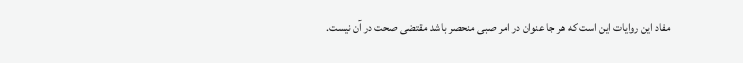مفاد این روایات این است که هر جا عنوان در امر صبی منحصر باشد مقتضی صحت در آن نیست.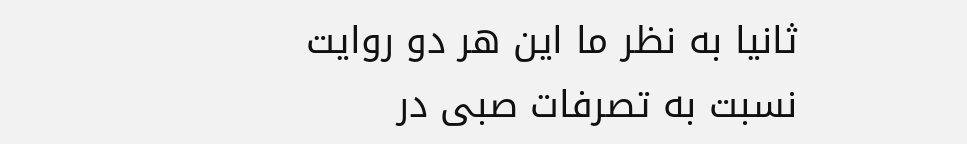ثانیا به نظر ما این هر دو روایت نسبت به تصرفات صبی در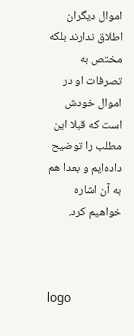اموال دیگران اطلاق ندارند بلکه مختص به تصرفات او در اموال خودش است که قبلا این مطلب را توضیح داده‌ایم و بعدا هم به آن اشاره خواهیم کرد.



logo